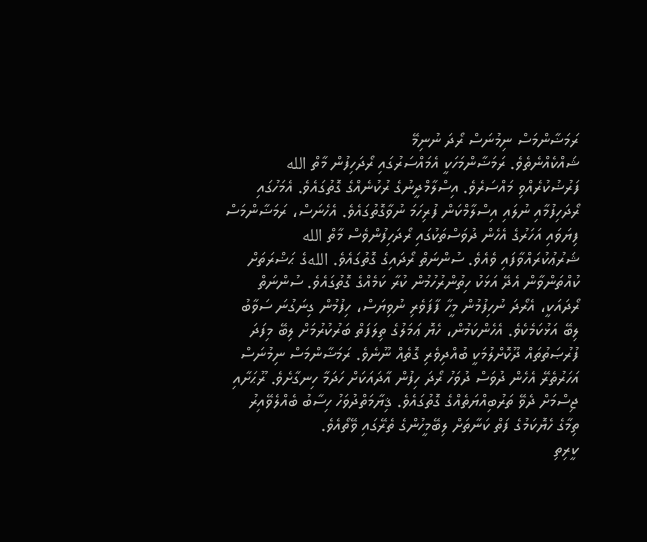ރަމަޟާންމަސް ނިމުނަސް ރޯދަ ނުނިމޭ
ޝައްކެއްނެތެވެ. ރަމަޟާންމަހަކީ އެމައްސަރުގައި ރޯދަހިފުން މާތް الله ފަރުޟުކުރެއްވި މައްސަރެވެ. އިސްލާމްދީނުގެ ރުކުނެއްގެ ގޮތުގައެވެ. އެމަހުގައި ރޯދަހިފުމާއި ނުލައި އިސްލާމްކަން ފުރިހަމަ ނުވާގޮތުގައެވެ. އެހެނަސް، ރަމަޟާންމަސް ފިޔަވައި އަހަރުގެ އެހެން ދުވަސްތަކުގައި ރޯދަހިފުންވެސް މާތް الله ޝަރުޢުކުރައްވާފައި ވެއެވެ. ސުންނަތް ރޯދައިގެ ގޮތުގައެވެ. اللهގެ ޙަޟްރަތަށް ކުއްތަންވާން އެދޭ އަޅަކު ހިތުންރުހުމުން ކުރާ ކަމެއްގެ ގޮތުގައެވެ. ސުންނަތް ރޯދައަކީ، އެރޯދަ ނުހިފުމުން މީހާ ފާފަވެރި ނުވިޔަސް، ހިފުމުން ގިނަގުނަ ސަވާބު ލިބޭ އަޅުކަމެކެވެ. އެހެންކަމުން، ހެޔޮ ޢަމަލުގެ ތިލަފަތް ބަރުކުރުމަށް ލިބޭ މިފަދަ ފުރުޞަތުތައް ދޫކޮށްލުމަކީ ބުއްދިވެރި ގޮތެއް ނޫނެވެ. ރަމަޟާންމަސް ނިމުނަސް އަހަރުތެރޭ އެހެން ދުވަސް ދުވަހު ރޯދަ ހިފުން އާދައަކަށް ހަދަމާ ހިނގާށެވެ. ރޫޙަށާއި ޖިސްމަށް ދެވޭ ތަރުބިއްޔަތެއްގެ ގޮތުގައެވެ. ޤިޔާމަތްދުވަހު ހިސާބު ބެއްލެވޭއިރު ތިމާގެ ހެޔޮކަމުގެ ފަތް ކަނާތަށް ލިބޭމީހުންގެ ތެރޭގައި ވޭތޯއެވެ.
ކީރިތި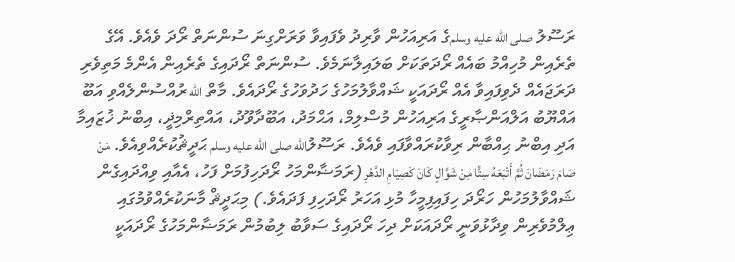ރަސޫލު صلى الله عليه وسلمގެ އަރިއަހުން ވާރިދު ވެފައިވާ ވަރަށްގިނަ ސުންނަތް ރޯދަ ވެއެވެ. އޭގެ ތެރެއިން މުހިއްމު ބައެއް ރޯދަތަކަށް ބަލައިލާނަމެވެ. ސުންނަތް ރޯދައިގެ ތެރެއިން އެންމެ މަތިވެރި ދަރަޖައެއް ދެވިފައިވާ އެއް ރޯދައަކީ ޝައްވާލުމަހުގެ ހަދުވަހުގެ ރޯދައެވެ. މާތް الله ރުއްސުންލެއްވި އަބޫ އައްޔޫބު އަލްއަންޞާރީގެ އަރިއަހުން މުސްލިމް، އަޙްމަދު، އަބޫދާވޫދު، އައްތިރްމިޛީ، އިބްނު ޚުޒައިމާ އަދި އިބްނު ޙިއްބާން ރިވާކުރައްވާފައި ވެއެވެ. ރަސޫލުالله صلى الله عليه وسلم ޙަދީޘުކުރެއްވިއެވެ. مَنْ صَامَ رَمَضَانَ ثُمَّ أَتْبَعَهُ سِتًّا مِنْ شَوَّالٍ كَانَ كَصِيَامِ الدَّهْرِ (ރަމަޟާންމަހު ރޯދަހިފުމަށް ފަހު، އެއާއި ވިއްދައިގެން ޝައްވާލުމަހުން ހަރޯދަ ހިފައިފިމީހާ މުޅި އަހަރު ރޯދަހިފި ފަދައެވެ.) މިޙަދީޘް މާނަކުރެއްވުމުގައި ޢިލްމުވެރިން ވިދާޅުވަނީ ރޯދައަކަށް ދިހަ ރޯދައިގެ ސަވާބު ލިބުމުން ރަމަޟާންމަހުގެ ރޯދައަކީ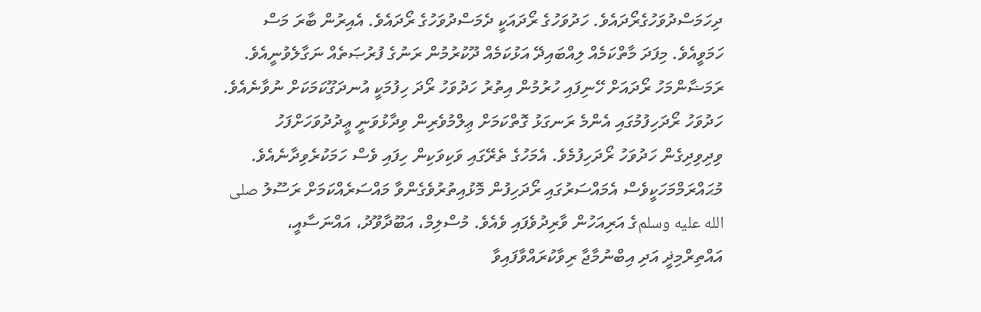ދިހަމަސްދުވަހުގެރޯދައެވެ. ހަދުވަހުގެ ރޯދައަކީ ދެމަސްދުވަހުގެ ރޯދައެވެ. އެއިރުން ބާރަ މަސް ހަމަވީއެވެ. މިފަދަ މާތްކަމެއް ލިއްބައިދޭ އަޅުކަމެއް ދޫކުރުމުން ރަނުގެ ފުރުޞަތެއް ނަގާލެވުނީއެވެ. ރަމަޟާންމަހު ރޯދައަށް ހޭނިފައި ހުރުމުން އިތުރު ހަދުވަހު ރޯދަ ހިފުމަކީ އުނދަގޫކަމަކަށް ނުވާނެއެވެ.
ހަދުވަހު ރޯދަހިފުމުގައި އެންމެ ރަނގަޅު ގޮތްކަމަށް ޢިލްމުވެރިން ވިދާޅުވަނީ ޢީދުދުވަހަށްފަހު ވިދިވިދިގެން ހަދުވަހު ރޯދަހިފުމެވެ. އެމަހުގެ ތެރޭގައި ވަކިވަކިން ހިފައި ވެސް ހަމަކުރެވިދާނެއެވެ.
މުޙައްރަމްމަހަކީވެސް އެމައްސަރުގައި ރޯދަހިފުން މޮޅުއިތުރުވެގެންވާ މައްސަރެއްކަމަށް ރަސޫލު صلى الله عليه وسلمގެ އަރިއަހުން ވާރިދުވެފައި ވެއެވެ. މުސްލިމް، އަބޫދާވޫދު، އައްނަސާއީ، އައްތިރްމިޛީ އަދި އިބްނުމާޖާ ރިވާކުރައްވާފައިވާ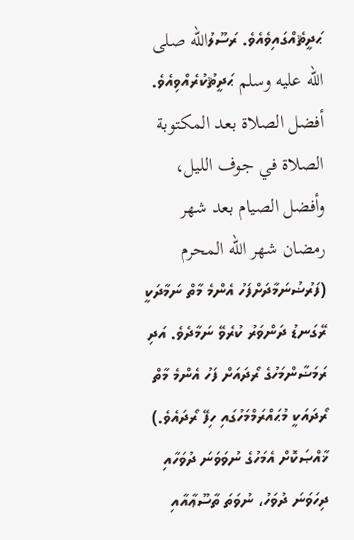ޙަދީޘެއްގައިވެއެވެ. ރަސޫލުالله صلى الله عليه وسلم ޙަދީޘުކުރެއްވިއެވެ. أفضل الصلاة بعد المكتوبة الصلاة في جوف الليل، وأفضل الصيام بعد شهر رمضان شهر الله المحرم (ފަރުޟުނަމާދަށްފަހު އެންމެ މާތް ނަމާދަކީ ރޭގަނޑު ދަންވަރު ކުރެވޭ ނަމާދެވެ. އަދި ރަމަޟާންމަހުގެ ރޯދައަށް ފަހު އެންމެ މާތް ރޯދައަކީ މުޙައްރަމްމަހުގައި ހިފޭ ރޯދައެވެ.) ޚާއްޞަކޮށް އެމަހުގެ ނުވަވަނަ ދުވަހާއި ދިހަވަނަ ދުވަހު، ނުވަތަ ތާސޫޢާއާއި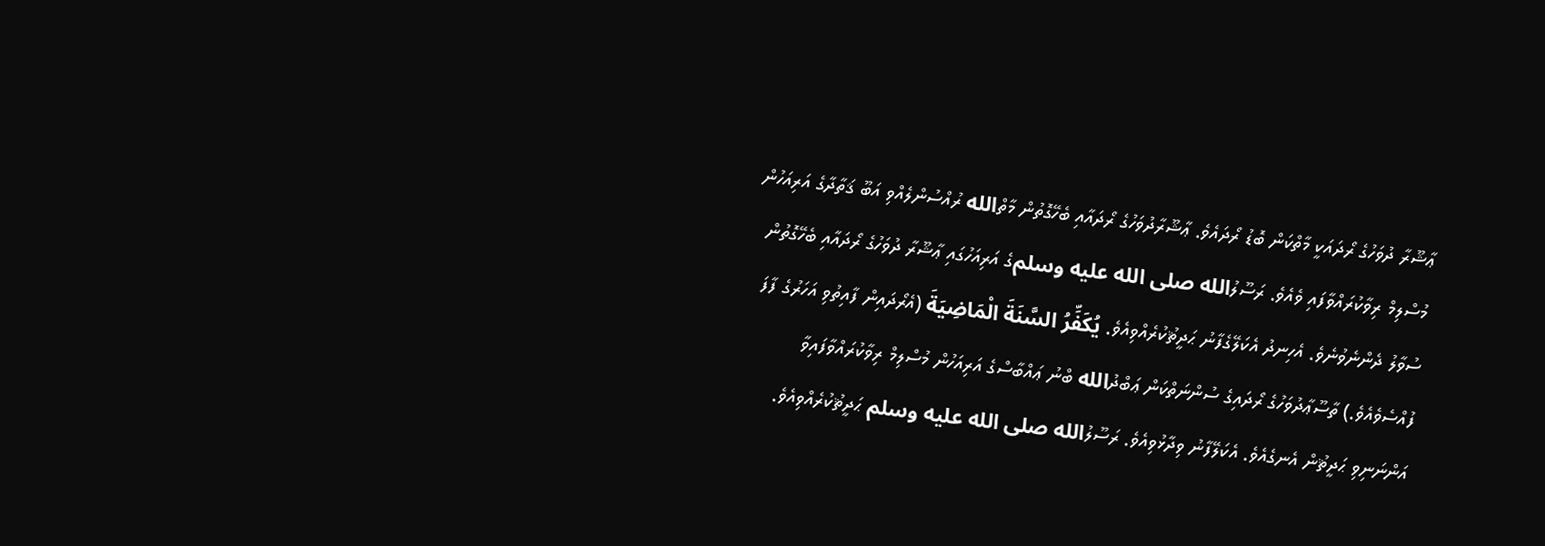ޢާޝޫރާ ދުވަހުގެ ރޯދައަކީ މާތްކަން ބޮޑު ރޯދައެވެ. ޢާޝޫރާދުވަހުގެ ރޯދައާއި ބެހޭގޮތުން މާތްالله ރުއްސުންލެއްވި އަބޫ ޤަތާދާގެ އަރިއަހުން މުސްލިމް ރިވާކުރައްވާފައި ވެއެވެ. ރަސޫލުالله صلى الله عليه وسلمގެ އަރިއަހުގައި ޢާޝޫރާ ދުވަހުގެ ރޯދައާއި ބެހޭގޮތުން ސުވާލު ދެންނެވުނެވެ. އެހިނދު އެކަލޭގެފާނު ޙަދީޘުކުރެއްވިއެވެ. يُكَفِّرُ السَّنَةَ الْمَاضِيَةَ (އެރޯދައިން ފާއިތުވި އަހަރުގެ ފާފަ ފުއްސެވެއެވެ.) ތާސޫޢާދުވަހުގެ ރޯދައިގެ ސުންނަތްކަން ޢަބްދުالله ބްނު ޢައްބާސްގެ އަރިއަހުން މުސްލިމް ރިވާކުރައްވާފައިވާ އަންނަނިވި ޙަދީޘުން އެނގެއެވެ. އެކަލޭފާނު ވިދާޅުވިއެވެ. ރަސޫލުالله صلى الله عليه وسلم ޙަދީޘުކުރެއްވިއެވެ.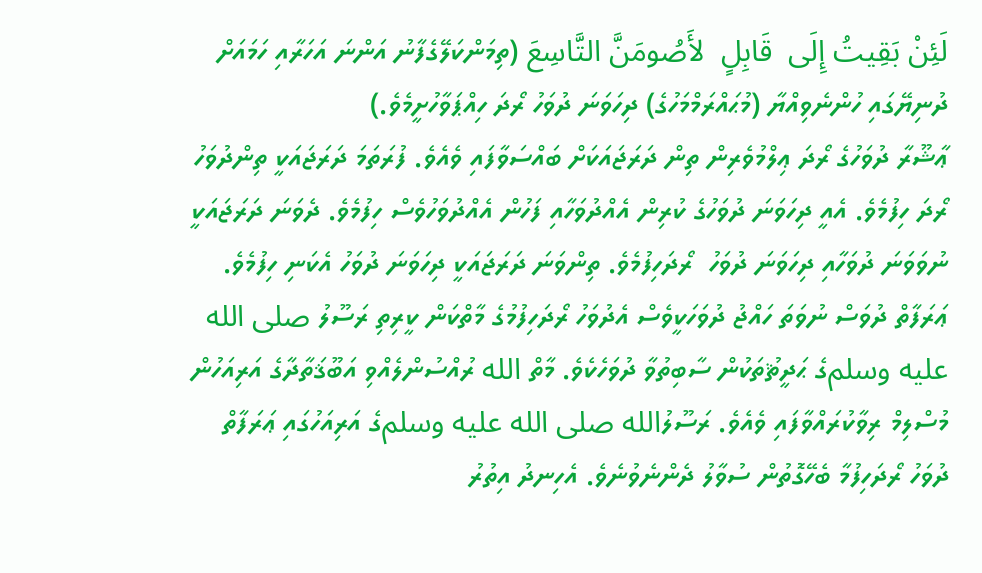لَئِنْ بَقِيتُ إِلَى  قَابِلٍ  لأَصُومَنَّ التَّاسِعَ (ތިމަންކަލޭގެފާނު އަންނަ އަހަރާއި ހަމައަށް ދުނިޔޭގައި ހުންނެވިއްޔާ (މުޙައްރަމްމަހުގެ) ދިހަވަނަ ދުވަހު ރޯދަ ހިއްޕަވާހުށީމެވެ.)
ޢާޝޫރާ ދުވަހުގެ ރޯދަ ޢިލްމުވެރިން ތިން ދަރަޖައަކަށް ބައްސަވާފައި ވެއެވެ. ފުރަތަމަ ދަރަޖައަކީ ތިންދުވަހު ރޯދަ ހިފުމެވެ. އެއީ ދިހަވަނަ ދުވަހުގެ ކުރިން އެއްދުވަހާއި ފަހުން އެއްދުވަހުވެސް ހިފުމެވެ. ދެވަނަ ދަރަޖައަކީ ނުވަވަނަ ދުވަހާއި ދިހަވަނަ ދުވަހު  ރޯދަހިފުމެވެ. ތިންވަނަ ދަރަޖައަކީ ދިހަވަނަ ދުވަހު އެކަނި ހިފުމެވެ.
ޢަރަފާތް ދުވަސް ނުވަތަ ހައްޖު ދުވަހަކީވެސް އެދުވަހު ރޯދަހިފުމުގެ މާތްކަން ކީރިތި ރަސޫލު صلى الله عليه وسلمގެ ޙަދީޘުތަކުން ސާބިތުވާ ދުވަހެކެވެ. މާތް الله ރުއްސުންލެއްވި އަބޫޤަތާދާގެ އަރިއަހުން މުސްލިމް ރިވާކުރައްވާފައި ވެއެވެ. ރަސޫލުالله صلى الله عليه وسلمގެ އަރިއަހުގައި ޢަރަފާތް ދުވަހު ރޯދަހިފުމާ ބެހޭގޮތުން ސުވާލު ދެންނެވުނެވެ. އެހިނދު އިތުރު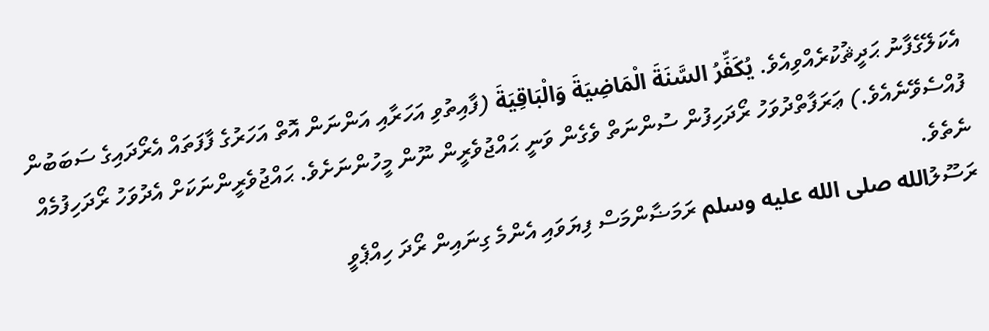އެކަލޭގެފާނު ޙަދީޘުކުރެއްވިއެވެ. يُكَفِّرُ السَّنَةَ الْمَاضِيَةَ وَالْبَاقِيَةَ (ފާއިތުވި އަހަރާއި އަންނަން އޮތް އަހަރުގެ ފާފަތައް އެރޯދައިގެ ސަބަބުން ފުއްސެވޭނެއެވެ.) ޢަރަފާތްދުވަހު ރޯދަހިފުން ސުންނަތް ވެގެން ވަނީ ޙައްޖުވެރީން ނޫން މީހުންނަށެވެ. ޙައްޖުވެރީންނަކަށް އެދުވަހު ރޯދަހިފުމެއް ނެތެވެ.
ރަސޫލުالله صلى الله عليه وسلم ރަމަޟާންމަސް ފިޔަވައި އެންމެ ގިނައިން ރޯދަ ހިއްޕެވީ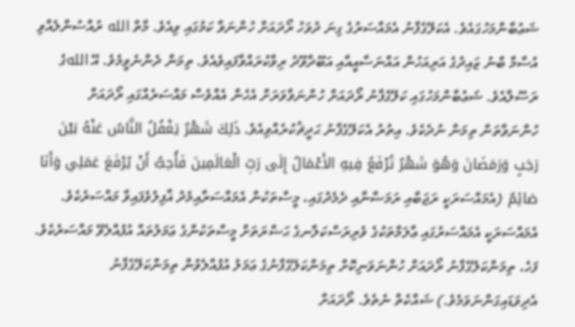ޝަޢުބާންމަހުގައެވެ. އެކަލޭގެފާނު އެމައްސަރުގެ ގިނަ ދުވަހު ރޯދައަށް ހުންނަވާ ކަމުގައި ވިއެވެ. މާތް الله ރުއްސުންލެއްވި އުސާމާ ބްނު ޒައިދުގެ އަރިއަހުން އައްނަސާއީއާއި އަބޫދާވޫދު ރިވާކުރައްވާފައިވެއެވެ. ތިމަން ދެންނެވީމެވެ. އޭ اللهގެ ރަސޫލާއެވެ. ޝަޢުބާންމަހުގައި ކަލޭގެފާނު ރޯދައަށް ހުންނަވާވަރަށް އެހެން އެއްވެސް މައްސަރެއްގައި ރޯދައަށް ހުންނަވާތަން ތިމަން ނުދެކެވެ. އިތުރު އެކަލޭގެފާނު ޙަދީޘުކުރެއްވިއެވެ. ذَلِكَ شَهْرٌ يَغْفُلُ النَّاسُ عَنْهُ بَيْنَ رَجَبٍ وَرَمَضَانَ وَهُوَ شَهْرٌ تُرْفَعُ فِيهِ الأَعْمَالُ إِلَى رَبِّ الْعَالَمِينَ فَأُحِبُّ أَنْ يُرْفَعَ عَمَلِي وَأَنَا صَائِمٌ (އެމައްސަރަކީ ރަޖަބާއި ރަމަޟާނާއި ދެމެދުގައި، މީސްތަކުން އެމައްސަރާއިމެދު ޣާފިލުވެފައިވާ މައްސަރެކެވެ. އެމައްސަރަކީ އެމައްސަރުގައި ޢާލަމްތަކުގެ ވެރިރަސްކަލާނގެ ޙަޟްރަތަށް މީސްތަކުންގެ ޢަމަލުތައް އުފުއްލެވޭ މައްސަރެކެވެ. ފަހެ، ތިމަންކަލޭގެފާނު ރޯދައަށް ހުންނަވަނިކޮށް ތިމަންކަލޭގެފާނުގެ ޢަމަލު އުފުއްލެވުން ތިމަންކަލޭގެފާނު އެދިވަޑައިގަންނަވަމެވެ.) ޝައްކެތް ނެތެވެ. ރޯދައަށް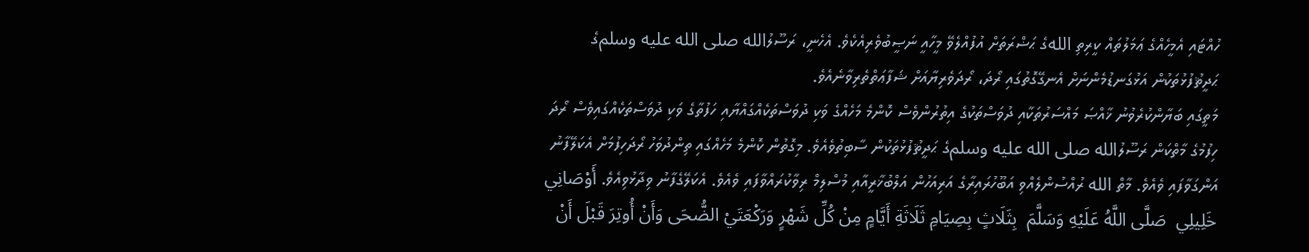ހުއްޓައި އެމީހެއްގެ ޢަމަލުތައް ކީރިތި اللهގެ ޙަޟްރަތަށް އުފުއްލެވޭ މީހާއީ ނަޞީބުވެރިއެކެވެ. އެހެނީ، ރަސޫލުالله صلى الله عليه وسلمގެ ޙަދީޘުފުޅުތަކުން އަޅުގަނޑުމެންނަށް އެނގޭގޮތުގައި ރޯދަ، ރޯދަވެރިޔާއަށް ޝަފާޢަތްތެރިވާނެއެވެ.
މަތީގައި ބަޔާންކުރެވުނު ޚާއްޞަ މައްސަރުތަކާއި ދުވަސްތަކުގެ އިތުރުންވެސް ކޮންމެ މަހެއްގެ ވަކި ދުވަސްތަކެއްގައްޔާއި ހަފުތާގެ ވަކި ދުވަސްތަކެއްގައިވެސް ރޯދަ ހިފުމުގެ މާތްކަން ރަސޫލުالله صلى الله عليه وسلمގެ ޙަދީޘުފުޅުތަކުން ސާބިތުވެއެވެ. މިގޮތުން ކޮންމެ މަހެއްގައި ތިންދުވަހު ރޯދަހިފުމަށް އެކަލޭފާނު އަންގަވާފައި ވެއެވެ. މާތް الله ރުއްސުންލެއްވި އަބޫހުރައިރާގެ އަރިއަހުން އަލްބުޚާރީއާއި މުސްލިމް ރިވާކުރައްވާފައި ވެއެވެ. އެކަލޭގެފާނު ވިދާޅުވިއެވެ. أَوْصَانِي خَلِيلِي  صَلَّى اللَّهُ عَلَيْهِ وَسَلَّمَ  بِثَلَاثٍ بِصِيَامِ ثَلَاثَةِ أَيَّامٍ مِنْ كُلِّ شَهْرٍ وَرَكْعَتَيْ الضُّحَى وَأَنْ أُوتِرَ قَبْلَ أَنْ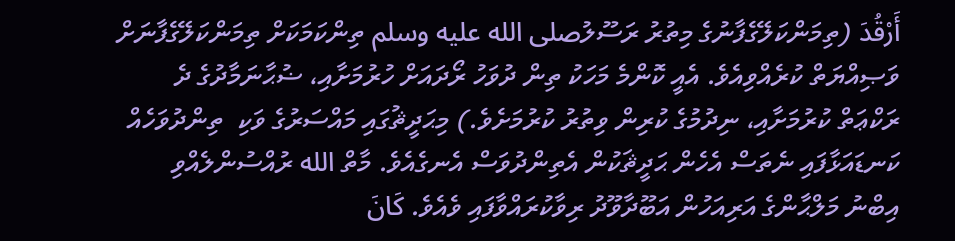أَرْقُدَ (ތިމަންކަލޭގެފާނުގެ މިތުރު ރަސޫލުصلى الله عليه وسلم ތިންކަމަކަށް ތިމަންކަލޭގެފާނަށް ވަޞިއްޔަތް ކުރެއްވިއެވެ. އެއީ ކޮންމެ މަހަކު ތިން ދުވަހު ރޯދައަށް ހުރުމަށާއި، ޟުޙާނަމާދުގެ ދެ ރަކްޢަތް ކުރުމަށާއި، ނިދުމުގެ ކުރިން ވިތުރު ކުރުމަށެވެ.) މިޙަދީޘުގައި މައްސަރުގެ ވަކި  ތިންދުވަހެއް ކަނޑައަޅާފައި ނެތަސް އެހެން ޙަދީޘަކުން އެތިންދުވަސް އެނގެއެވެ. މާތް الله ރުއްސުންލެއްވި އިބްނު މަލްޙާންގެ އަރިއަހުން އަބޫދާވޫދު ރިވާކުރައްވާފައި ވެއެވެ. كَانَ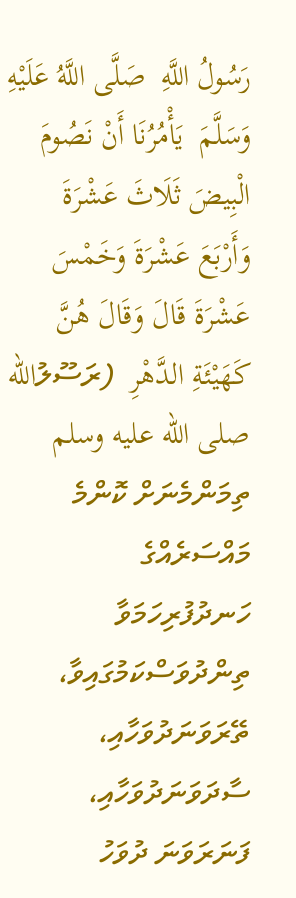رَسُولُ اللَّهِ  صَلَّى اللَّهُ عَلَيْهِ وَسَلَّمَ  يَأْمُرُنَا أَنْ نَصُومَ الْبِيضَ ثَلَاثَ عَشْرَةَ وَأَرْبَعَ عَشْرَةَ وَخَمْسَ عَشْرَةَ قَالَ وَقَالَ هُنَّ كَهَيْئَةِ الدَّهْرِ  (ރަސޫލުالله صلى الله عليه وسلم ތިމަންމެނަށް ކޮންމެ މައްސަރެއްގެ ހަނދުފުރިހަމަވާ ތިންދުވަސްކަމުގައިވާ، ތޭރަވަނަދުވަހާއި، ސާދަވަނަދުވަހާއި، ފަނަރަވަނަ ދުވަހު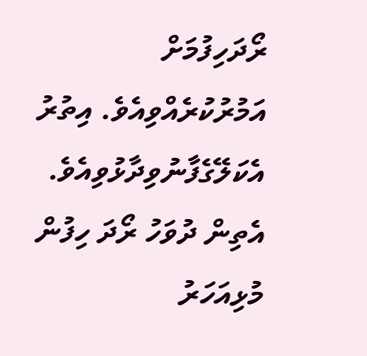ރޯދަހިފުމަށް އަމުރުކުރެއްވިއެވެ. އިތުރު  އެކަލޭގެފާނުވިދާޅުވިއެވެ. އެތިން ދުވަހު ރޯދަ ހިފުން މުޅިއަހަރު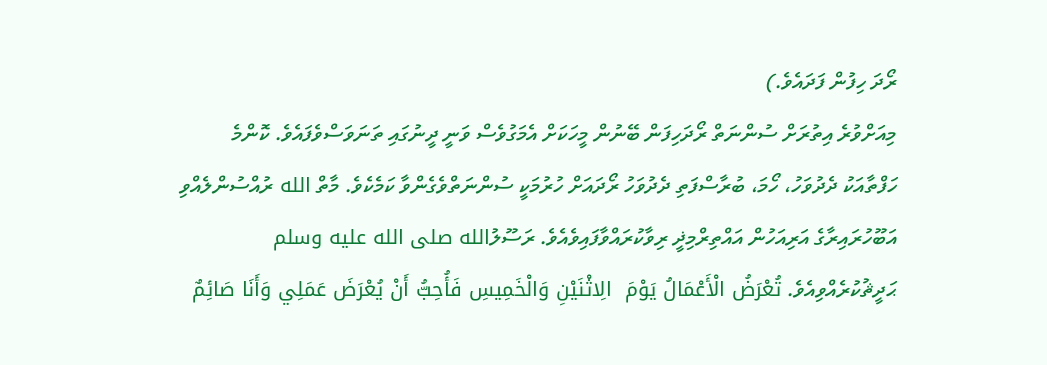ރޯދަ ހިފުން ފަދައެވެ.)
މިއަށްވުރެ އިތުރަށް ސުންނަތް ރޯދަހިފަން ބޭނުން މީހަކަށް އެމަގުވެސް ވަނީ ދީނުގައި ތަނަވަސްވެފައެވެ. ކޮންމެ ހަފްތާއަކު ދެދުވަހު، ހޯމަ، ބުރާސްފަތި ދެދުވަހު ރޯދައަށް ހުރުމަކީ ސުންނަތްވެގެންވާ ކަމެކެވެ. މާތް الله ރުއްސުންލެއްވި އަބޫހުރައިރާގެ އަރިއަހުން އައްތިރްމިޛީ ރިވާކުރައްވާފައިވެއެވެ. ރަސޫލުالله صلى الله عليه وسلم ޙަދީޘުކުރެއްވިއެވެ. تُعْرَضُ الْأَعْمَالُ يَوْمَ  الِاثْنَيْنِ وَالْخَمِيسِ فَأُحِبُّ أَنْ يُعْرَضَ عَمَلِي وَأَنَا صَائِمٌ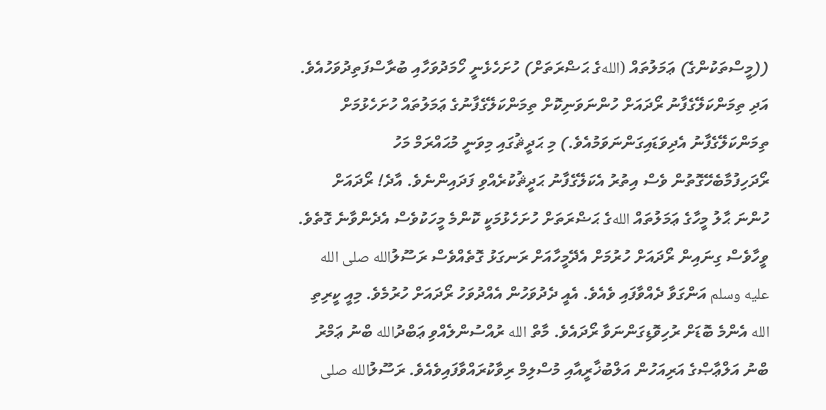((މީސްތަކުންގެ) ޢަމަލުތައް (اللهގެ ޙަޟްރަތަށް) ހުށަހެޅެނީ ހޯމަދުވަހާއި ބުރާސްފަތިދުވަހުއެވެ. އަދި ތިމަންކަލޭގެފާނު ރޯދައަށް ހުންނަވަނިކޮށް ތިމަންކަލޭގެފާނުގެ ޢަމަލުތައް ހުށަހެޅުމަށް ތިމަންކަލޭގެފާނު އެދިވަޑައިގަންނަވަމުއެވެ.) މި ޙަދީޘުގައި މިވަނީ މުޙައްރަމް މަހު ރޯދަހިފުމާބެހޭގޮތުން ވެސް އިތުރު އެކަލޭގެފާނު ޙަދީޘުކުރެއްވި ފަދައިންނެވެ. އާދެ! ރޯދައަށް ހުންނަ ޙާލު މީހާގެ ޢަމަލުތައް اللهގެ ޙަޟްރަތަށް ހުށަހެޅުމަކީ ކޮންމެ މީހަކުވެސް އެދެންވާނެ ގޮތެވެ.
ވީހާވެސް ގިނައިން ރޯދައަށް ހުރުމަށް އެދޭމީހާއަށް ރަނގަޅު ގޮތެއްވެސް ރަސޫލުالله صلى الله عليه وسلم އަންގަވާ ދެއްވާފައި ވެއެވެ. އެއީ ދެދުވަހުން އެއްދުވަހު ރޯދައަށް ހުރުމެވެ. މިއީ ކީރިތި الله އެންމެ ބޮޑަށް ރުހިވޮޑިގަންނަވާ ރޯދައެވެ. މާތް الله ރުއްސުންލެއްވި ޢަބްދުالله ބްނު ޢަމްރު ބްނު އަލްޢާޞްގެ އަރިއަހުން އަލްބުޚާރީއާއި މުސްލިމް ރިވާކުރައްވާފައިވެއެވެ. ރަސޫލުالله صلى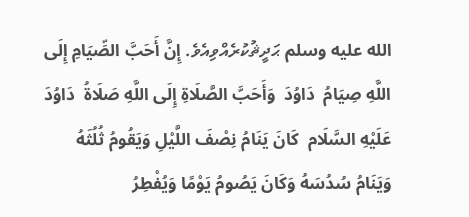الله عليه وسلم ޙަދީޘުކުރެއްވިއެވެ. إِنَّ أَحَبَّ الصِّيَامِ إِلَى اللَّهِ صِيَامُ  دَاوُدَ  وَأَحَبَّ الصَّلَاةِ إِلَى اللَّهِ صَلَاةُ  دَاوُدَ  عَلَيْهِ السَّلَام  كَانَ يَنَامُ نِصْفَ اللَّيْلِ وَيَقُومُ ثُلُثَهُ وَيَنَامُ سُدُسَهُ وَكَانَ يَصُومُ يَوْمًا وَيُفْطِرُ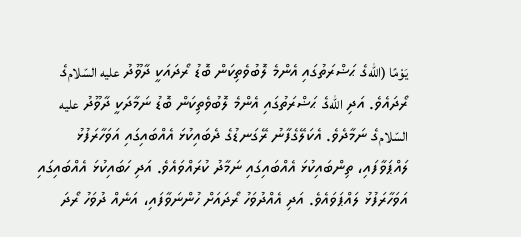يَوْمًا (اللهގެ ޙަޟްރަތުގައި އެންމެ ލޮބުވެތިކަން ބޮޑު ރޯދައަކީ ދާވޫދު عليه السّلامގެ ރޯދައެވެ. އަދި اللهގެ ޙަޟްރަތުގައި އެންމެ ލޮބުވެތިކަން ބޮޑު ނަމާދަކީ ދާވޫދު عليه السّلامގެ ނަމާދެވެ. އެކަލޭގެފާނު ރޭގަނޑުގެ ދެބައިކުޅަ އެއްބައިގައި އަވަހާރަފުޅު ލައްޕަވާފައި، ތިންބައިކުޅަ އެއްބައިގައި ނަމާދު ކުރައްވައެވެ. އަދި ހަބައިކުޅަ އެއްބައިގައި އަވަހާރަފުޅު ލައްޕަވައެވެ. އަދި އެއްދުވަހު ރޯދައަށް ހުންނަވާފައި، އަނެއް ދުވަހު ރޯދަ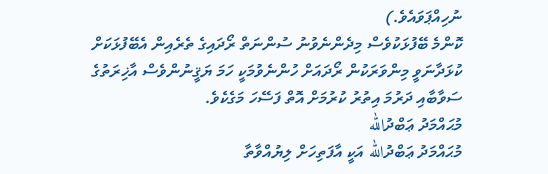ނުހިއްޕަވައެވެ.)
ކޮންމެ ބޭފުޅަކުވެސް މިދެންނެވުނު ސުންނަތް ރޯދައިގެ ތެރެއިން އެބޭފުޅަކަށް ކުޅަދާނަވީ މިންވަރަކުން ރޯދައަށް ހުންނެވުމަކީ ހަމަ ޔަޤީނުންވެސް އާޚިރަތުގެ ސަވާބާއި ދަރުމަ އިތުރު ކުރުމަށް އޮތް ފަސޭހަ މަގެކެވެ.
މުޙައްމަދު ޢަބްދުالله
މުޙައްމަދު ޢަބްދުالله އަކީ އާފަތިހަށް ލިޔުއްވާތާ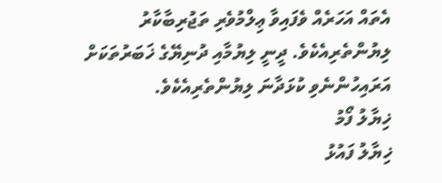އެތައް އަހަރެއް ވެފައިވާ ޢިލްމުވެރި ތަޖުރިބާކާރު ލިޔުންތެރިއެކެވެ. ދީނީ ލިޔުމާއި ދުނިޔޭގެ ޚަބަރުތަކަށް އަރައިހުންނެވި ކުޅަދާނަ ލިޔުންތެރިއެކެވެ.
ޚިޔާލު ފޯމު
ޚިޔާލު ފައުޅު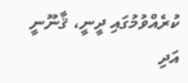ކުރެއްވުމުގައި ދީނީ، ޤާނޫނީ އަދި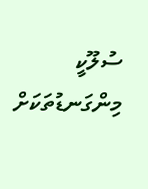ސުލޫކީ މިންގަނޑުތަކަށް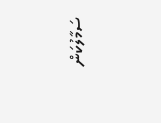ސަމާލުކަން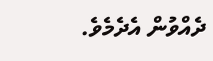ދެއްވުން އެދެމެވެ.